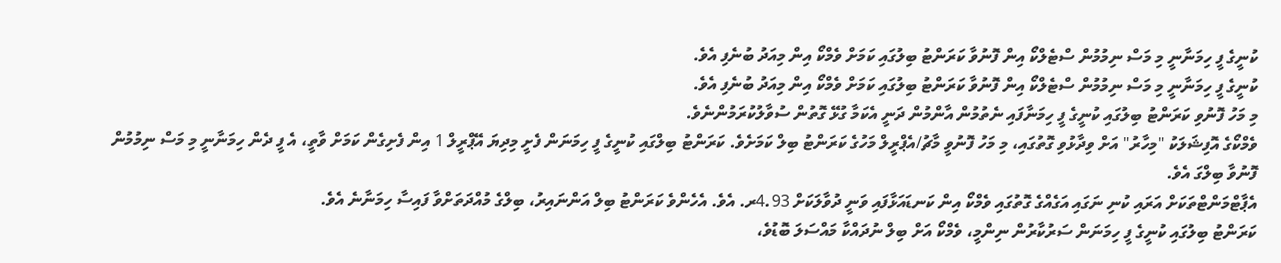ކުނީގެ ފީ ހިމަނާނީ މި މަސް ނިމުމުން ސްޓެލްކޯ އިން ފޮނުވާ ކަރަންޓު ބިލުގައި ކަމަށް ވެމްކޯ އިން މިއަދު ބުނެފި އެވެ.
ކުނީގެ ފީ ހިމަނާނީ މި މަސް ނިމުމުން ސްޓެލްކޯ އިން ފޮނުވާ ކަރަންޓު ބިލުގައި ކަމަށް ވެމްކޯ އިން މިއަދު ބުނެފި އެވެ.
މި މަހު ފޮނުވި ކަރަންޓު ބިލުގައި ކުނީގެ ފީ ހިމަނާފައި ނެތުމުން އާންމުން ދަނީ އެކަމާ ގުޅޭ ގޮތުން ސުވާލުކުރަމުންނެވެ.
ވެމްކޯގެ އޮފިޝަލަކު "މިހާރު" އަށް ވިދާޅުވި ގޮތުގައި، މި މަހު ފޮނުވީ މާޗު/އެޕްރީލް މަހުގެ ކަރަންޓު ބިލް ކަމަށެވެ. ކަރަންޓު ބިލްގައި ކުނީގެ ފީ ހިމަނަން ފެށީ މިދިޔަ އޭޕްރީލް 1 އިން ފެށިގެން ކަމަށް ވާތީ، އެ ފީ ދެން ހިމަނާނީ މި މަސް ނިމުމުން ފޮނުވާ ބިލްގަ އެވެ.
އެޕާޓްމަންޓްތަކަށް އަރައި ކުނި ނަގައި އަގެއްގެ ގޮތުގައި ވެމްކޯ އިން ކަނޑައަޅާފައި ވަނީ ދުވާލަކަށް 4.93ރ. އެވެ. އެހެންވެ ކަރަންޓު ބިލް އަންނައިރު، ބިލްގެ މުއްދަތަށްވާ ފައިސާ ހިމަނާނެ އެވެ.
ކަރަންޓު ބިލުގައި ކުނީގެ ފީ ހިމަނަން ސަރުކާރުން ނިންމީ، ވެމްކޯ އަށް ބިލް ނުދައްކާ މައްސަލަ ބޮޑުވެ،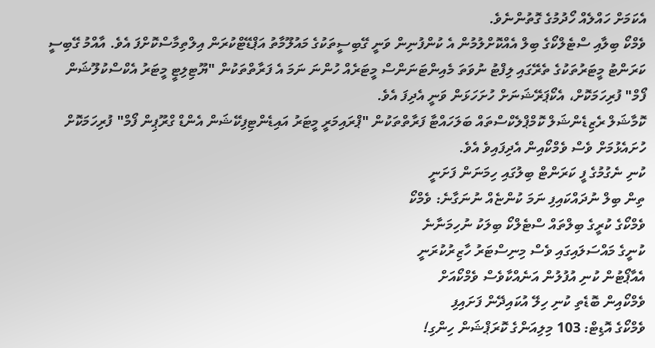އެކަމަށް ހައްލެއް ހޯދުމުގެ ގޮތުންނެވެ.
ވެމްކޯ ބިލާއި ސްޓެލްކޯގެ ބިލް އެއްކޮށްލުމުން އެ ކުންފުނިން ވަނީ ގޭބިސީތަކުގެ މައުލޫމާތު އަޕްޑޭޓްކުރަން އިލްތިމާސްކޮށްފަ އެވެ. އާއްމު ގޭބިސީ ކަރަންޓު މީޓަރުތަކުގެ ތެރޭގައި ލިފްޓު ނުވަތަ މެއިންޓަނަންސް މީޓަރެއް ހުންނަ ނަމަ އެ ފަރާތްތަކުން "ޔޫޓިލިޓީ މީޓަރު އެކްސްކުލޫޝަން ފޯމް" ފުރިހަމަކޮށް، އެކޯޕަރޭޝަނަށް ހުށަހަޅަން ވަނީ އެދިފަ އެވެ.
ކޮމާޝަލް ރެޒިޑެންޝަލް ކޮމްޕްލެކްސްތައް ބަލަހައްޓާ ފަރާތްތަކުން "ޕްރައިމަރީ މީޓަރު އައިޑެންޓިފިކޭޝަން އެންޑް ގްރޫޕިން ފޯމް" ފުރިހަމަކޮށް ހުށައެޅުމަށް ވެސް ވެމްކޯއިން އެދިފައިވެ އެވެ.
ކުނި ނެގުމުގެ ފީ ކަރަންޓް ބިލުގައި ހިމަނަން ފަށަނީ
ތިން ބިލް ނުދައްކައިފި ނަމަ ކުންޏެއް ނުނަގާނެ: ވެމްކޯ
ވެމްކޯގެ ކުރީގެ ބިލްތައް ސްޓެލްކޯ ބިލަކު ނުހިމަނާނެ
ކުނީގެ މައްސަލައިގައި ވެސް މިނިސްޓަރު ހާޒިރުކުރަނީ
އެއާޕޯޓުން ކުނި އުފުލުން އަނެއްކާވެސް ވެމްކޯއަށް
ވެމްކޯއިން ބޮޑެތި ކުނި ހިލޭ އުކައިދޭން ފަށައިފި
ވެމްކޯގެ އޮޑިޓް: 103 މިލިއަންގެ ކޮރަޕްޝަން ހިންގި!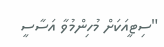"ސިޓީއަކަށް މުހިންމުވާ އަސާސީ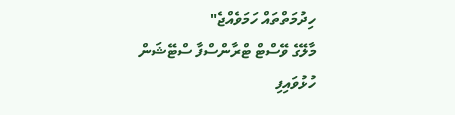ހިދުމަތްތައް ހަމަވެއްޖެ"
މާލޭގެ ވޭސްޓް ޓްރާންސްފާ ސްޓޭޝަން ހުޅުވައިފި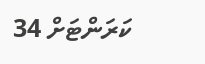ކަރަންޓަށް 34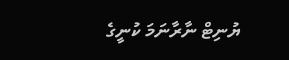ޔުނިޓް ނާރާނަމަ ކުނީގެ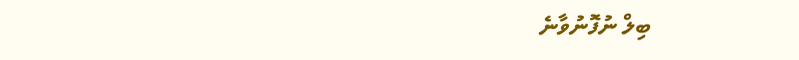ބިލް ނުފޮނުވާނެ